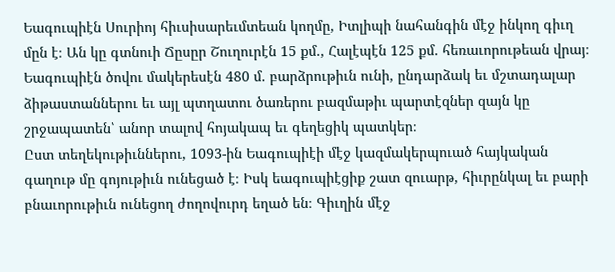Եագուպիէն Սուրիոյ հիւսիսարեւմտեան կողմը, Իտլիպի նահանգին մէջ ինկող գիւղ մըն է։ Ան կը գտնուի Ճըսըր Շուղուրէն 15 քմ., Հալէպէն 125 քմ. հեռաւորութեան վրայ։ Եագուպիէն ծովու մակերեսէն 480 մ. բարձրութիւն ունի, ընդարձակ եւ մշտադալար ձիթաստաններու եւ այլ պտղատու ծառերու բազմաթիւ պարտէզներ զայն կը շրջապատեն՝ անոր տալով հոյակապ եւ գեղեցիկ պատկեր։
Ըստ տեղեկութիւններու, 1093-ին Եագուպիէի մէջ կազմակերպուած հայկական գաղութ մը գոյութիւն ունեցած է։ Իսկ եագուպիէցիք շատ զուարթ, հիւրընկալ եւ բարի բնաւորութիւն ունեցող ժողովուրդ եղած են։ Գիւղին մէջ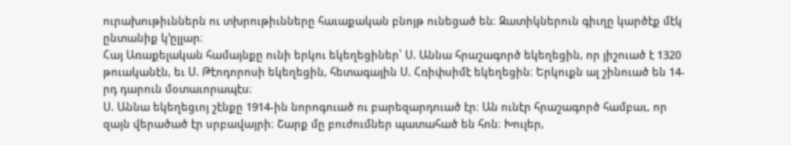ուրախութիւններն ու տխրութիւնները հաւաքական բնոյթ ունեցած են։ Զատիկներուն գիւղը կարծէք մէկ ընտանիք կ’ըլլար։
Հայ Առաքելական համայնքը ունի երկու եկեղեցիներ՝ Ս. Աննա հրաշագործ եկեղեցին, որ յիշուած է 1320 թուականէն, եւ Ս. Թէոդորոսի եկեղեցին, հետագային Ս. Հռիփսիմէ եկեղեցին։ Երկուքն ալ շինուած են 14-րդ դարուն մօտաւորապէս։
Ս. Աննա եկեղեցւոյ շէնքը 1914-ին նորոգուած ու բարեզարդուած էր։ Ան ունէր հրաշագործ համբաւ, որ զայն վերածած էր սրբավայրի։ Շարք մը բուժումներ պատահած են հոն։ Խուլեր,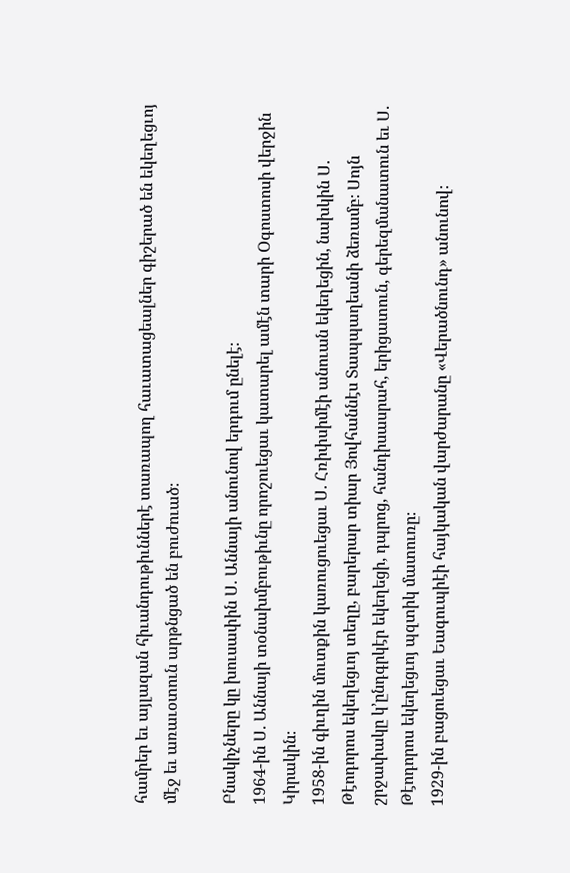համրեր եւ այլազան հիւանդութիւններէ տառապող հաւատացեալներ գիշերած են եկեղեցւոյ մէջ եւ առաւօտուն արթնցած են բուժուած։

Բնակիչները կը խուսափին Ս. Աննայի անունով երդում ընելէ։
1964-ին Ս. Աննայի տօնախմբութիւնը որոշուեցաւ կատարել ամէն տարի Օգոստոսի վերջին Կիրակին։
1958-ին գիւղին մուտքին կառուցուեցաւ Ս. Հռիփսիմէի անուան եկեղեցին, նախկին Ս. Թէոդորոս եկեղեցւոյ տեղը, բարերար տիար Յովհաննէս Տապպաղեանի ձեռամբ։ Սոյն շրջափակը կ’ընդգրկէր եկեղեցի, դպրոց, հանդիսասրահ, երիցատուն, գերեզմանատուն եւ Ս. Թէոդորոս եկեղեցւոյ պզտիկ մատուռը։
1929-ին բացուեցաւ Եագուպիէի հայկական վարժարանը «Վերածնունդ» անունով։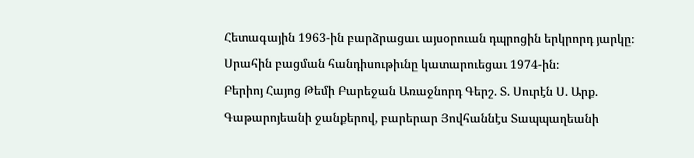Հետագային 1963-ին բարձրացաւ այսօրուան դպրոցին երկրորդ յարկը։ Սրահին բացման հանդիսութիւնը կատարուեցաւ 1974-ին։
Բերիոյ Հայոց Թեմի Բարեջան Առաջնորդ Գերշ. Տ. Սուրէն Ս. Արք. Գաթարոյեանի ջանքերով, բարերար Յովհաննէս Տապպաղեանի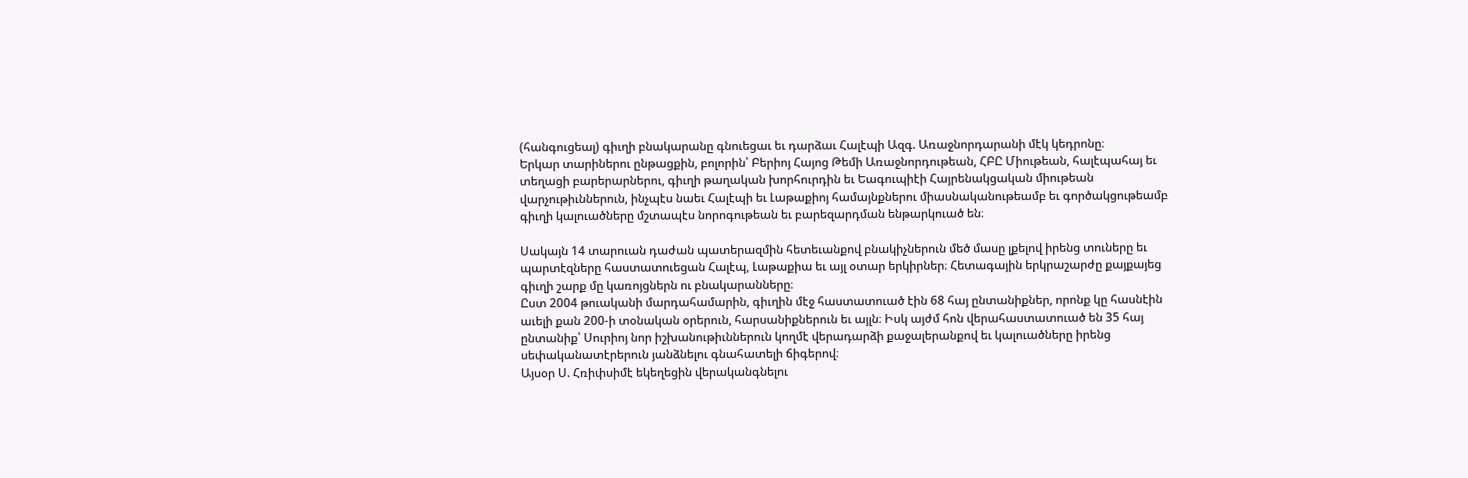(հանգուցեալ) գիւղի բնակարանը գնուեցաւ եւ դարձաւ Հալէպի Ազգ. Առաջնորդարանի մէկ կեդրոնը։
Երկար տարիներու ընթացքին, բոլորին՝ Բերիոյ Հայոց Թեմի Առաջնորդութեան, ՀԲԸ Միութեան, հալէպահայ եւ տեղացի բարերարներու, գիւղի թաղական խորհուրդին եւ Եագուպիէի Հայրենակցական միութեան վարչութիւններուն, ինչպէս նաեւ Հալէպի եւ Լաթաքիոյ համայնքներու միասնականութեամբ եւ գործակցութեամբ գիւղի կալուածները մշտապէս նորոգութեան եւ բարեզարդման ենթարկուած են։

Սակայն 14 տարուան դաժան պատերազմին հետեւանքով բնակիչներուն մեծ մասը լքելով իրենց տուները եւ պարտէզները հաստատուեցան Հալէպ, Լաթաքիա եւ այլ օտար երկիրներ։ Հետագային երկրաշարժը քայքայեց գիւղի շարք մը կառոյցներն ու բնակարանները։
Ըստ 2004 թուականի մարդահամարին, գիւղին մէջ հաստատուած էին 68 հայ ընտանիքներ, որոնք կը հասնէին աւելի քան 200-ի տօնական օրերուն, հարսանիքներուն եւ այլն։ Իսկ այժմ հոն վերահաստատուած են 35 հայ ընտանիք՝ Սուրիոյ նոր իշխանութիւններուն կողմէ վերադարձի քաջալերանքով եւ կալուածները իրենց սեփականատէրերուն յանձնելու գնահատելի ճիգերով։
Այսօր Ս. Հռիփսիմէ եկեղեցին վերականգնելու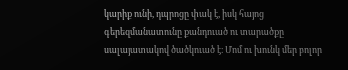կարիք ունի, դպրոցը փակ է, իսկ հայոց գերեզմանատունը քանդուած ու տարածքը սալայատակով ծածկուած է։ Մոմ ու խունկ մեր բոլոր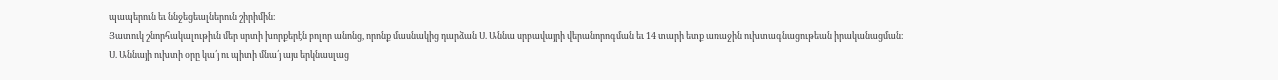պապերուն եւ ննջեցեալներուն շիրիմին։
Յատուկ շնորհակալութիւն մեր սրտի խորքերէն բոլոր անոնց, որոնք մասնակից դարձան Ս. Աննա սրբավայրի վերանորոգման եւ 14 տարի ետք առաջին ուխտագնացութեան իրականացման։
Ս. Աննայի ուխտի օրը կա՛յ ու պիտի մնա՛յ այս երկնասլաց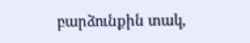բարձունքին տակ,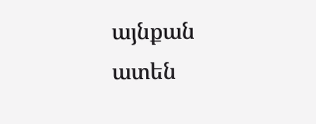այնքան ատեն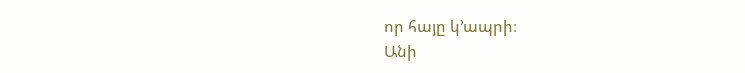որ հայը կ’ապրի։
Անի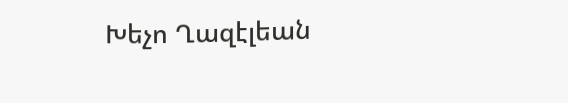Խեչո Ղազէլեան